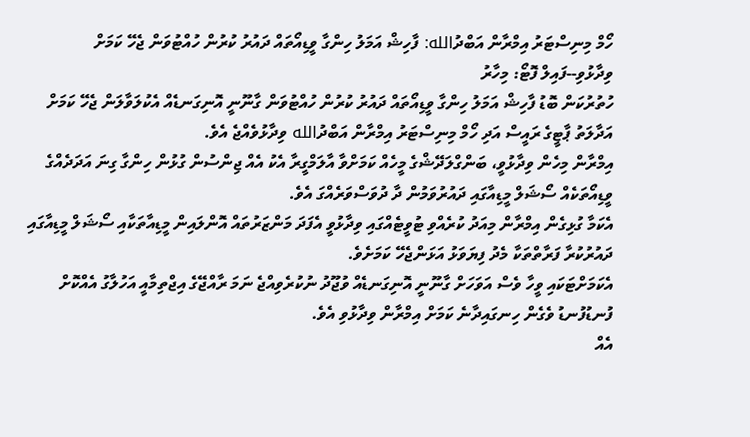ހޯމް މިނިސްޓަރު އިމްރާން އަބްދުالله: ފާހިޝް އަމަލު ހިންގާ ވީޑިއޯތައް ދައުރު ކުރުން ހުއްޓުވަން ޖެހޭ ކަމަށް ވިދާޅުވި--ފައިލް ފޮޓޯ: މިހާރު
ހުތުރުކަން ބޮޑު ފާހިޝް އަމަލު ހިންގާ ވީޑިއޯތައް ދައުރު ކުރުން ހުއްޓުވަން ގާނޫނީ އޮނިގަނޑެއް އެކުލަވާލަން ޖެހޭ ކަމަށް އަދާލަތު ޕާޓީގެ ރައީސް އަދި ހޯމް މިނިސްޓަރު އިމްރާން އަބްދުالله ވިދާޅުވެއްޖެ އެވެ.
އިމްރާން މިހެން ވިދާޅުވީ، ބަންގްލަދޭޝްގެ މީހެއް ކަމަށްވާ އާލަމްގީރާ އެކު އެއް ޖިންސުން ގުޅުން ހިންގާ ގިނަ އަދަދެއްގެ ވީޑިއޯތަކެއް ސޯޝަލް މީޑިއާގައި ދައުރުވަމުން ދާ ދުވަސްވަރެއްގަ އެވެ.
އެކަމާ ގުޅިގެން އިމްރާން މިއަދު ކުރެއްވި ޓުވީޓެއްގައި ވިދާޅުވީ އެފަދަ މަންޒަރުތައް އޮންލައިން މީޑިއާތަކާއި ސޯޝަލް މީޑިއާގައި ދައުރުކުރާ ފަރާތްތަކާ މެދު ފިޔަވަޅު އަޅަންޖެހޭ ކަމަށެވެ.
އެކަމަށްޓަކައި ވީހާ ވެސް އަވަހަށް ގާނޫނީ އޮނިގަނޑެއް ވުޖޫދު ނުކުރެވިއްޖެ ނަމަ ރާއްޖޭގެ އިޖްތިމާއީ އަހުލާގު އެއްކޮށް ފުނޑުފުނޑު ވެގެން ހިނގައިދާނެ ކަމަށް އިމްރާން ވިދާޅުވި އެވެ.
އެއް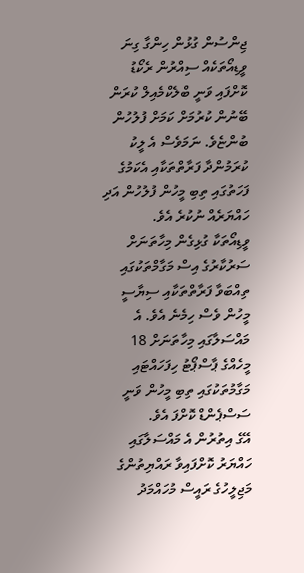ޖިންސުން ގުޅުން ހިންގާ ގިނަ ވީޑިއޯތަކެއް ސިއްރުން ރެކޯޑު ކޮށްފައި ވަނީ ބްލެކްމެއިލް ކުރަން ބޭނުން ކުރުމަށް ކަމަށް ފުލުހުން ބުންޏެވެ. ނަމަވެސް އެ ލީކު ކުރަމުންދާ ފަރާތްތަކާއި އެކަމުގެ ފަހަތުގައި ތިބި މީހުން ފުލުހުން އަދި ހައްޔަރެއް ނުކުރެ އެވެ.
ވީޑިއޯތަކާ ގުޅިގެން މިހާތަނަށް ސަރުކާރުގެ އިސް މަގާމްތަކުގައި ތިއްބަވާ ފަރާތްތަކާއި ސިޔާސީ މީހުން ވެސް ހިމެނެ އެވެ. އެ މައްސަލާގައި މިހާތަނަށް 18 މީހެއްގެ ޕާސްޕޯޓު ހިފަހައްޓައި މަގާމުތަކުގައި ތިބި މީހުން ވަނީ ސަސްޕެންޑް ކޮށްފަ އެވެ.
އޭގެ އިތުރުން އެ މައްސަލާގައި ހައްޔަރު ކޮށްފައިވާ ރައްޔިތުންގެ މަޖިލީހުގެ ރައީސް މުހައްމަދު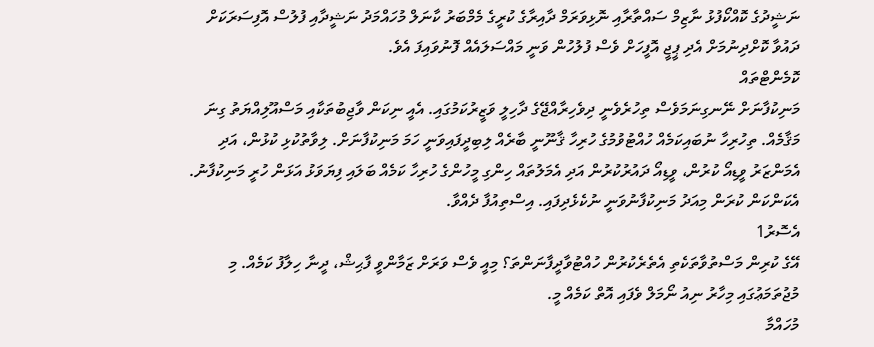ނަޝީދުގެ ކޮއްކޯފުޅު ނާޒިމް ސައްތާރާއި ނޮޅިވަރަމް ދާއިރާގެ ކުރީގެ މެމްބަރު ކާނަލް މުހައްމަދު ނަޝީދާއި ފުލުސް އޮފިސަރަކަށް ދައުވާ ކޮށްދިނުމަށް އެދި ޕީޖީ އޮފީހަށް ވެސް ފުލުހުން ވަނީ މައްސަލައެއް ފޮނުވައިފަ އެވެ.
ކޮމެންޓްތައް
މަނިކުފާނަށް ނޭނގިނަމަވެސް ތިހުރެވެނީ ދިވެހިރާއްޖޭގެ ދާހިލީ ވަޒީރުކަމުގައި. އެއީ ނިކަން ވާޖިބުތަކާއި މަސްއޫލިއްޔަތު ގިނަ މަޤާމެއް. ތިހުރިހާ ނުބައިކަމެއް ހުއްޓުވުމުގެ ހުރިހާ ޤާނޫނީ ބާރެއް ލިބިދީފައިވަނީ ހަމަ މަނިކުފާނަށް. ލިވާތުކުޅި ކުޅުން، އަދި އެމަންޒަރު ވީޑިއޯ ކުރުން، ވީޑިއޯ ދައުރުކުރުން އަދި އެމަލުތައް ހިންގި މީހުންގެ ހުރިހާ ކަމެއް ބަލައި ފިޔަވަޅު އަޅަން ހުރީ މަނިކުފާނު. އެކަންކަން ކުރަން މިއަދު މަނިކުފާނުވަނީ ނުކެޅެދިފައި. އިސްތިއުފާ ދެއްވާ.
އެސޮރު1
އޭގެ ކުރިން މަސްތުވާތަކެތި އެތެރެކުރުން ހުއްޓުވާދީފާނަންތަ؟ މިއީ ވެސް ވަރަށް ޒަމާންވީ ފާޙިޝް، ދީނާ ހިލާފު ކަމެއް. މި މުޖުތަމަޢުގައި މިހާރު ނިއު ނޯމަލް ވެފައި އޮތް ކަމެއް މީ.
މުހައްމާ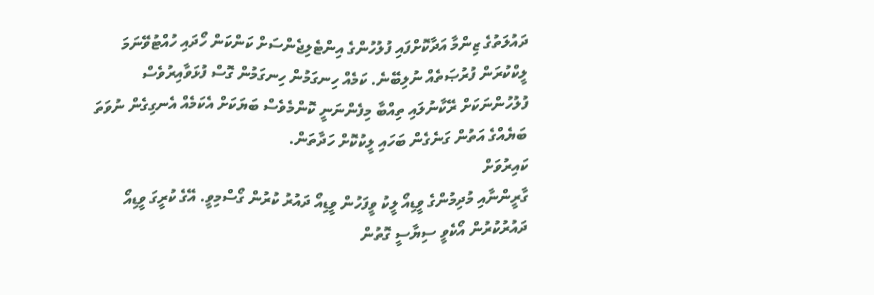ދައުލަތުގެ ޒިންމާ އަދާކޮށްފައި ފުލުހުންގެ އިންޓެލިޖެންސަށް ކަންކަން ހޯދައި ހުއްޓުވޭނަމަ ލީކްކުރަން ފުރުޞަތެއް ނުލިބޭނެ. ކަމެއް ހިނގަމުން ހިނގަމުން ގޮސް ފުޅަވާއިރުވެސް ފުލުހުންނަކަށް ރޭކާނުލައި ތިއްބާ މިފެންނަނީ ކޮންމެވެސް ބަޔަކަށް އެކަމެއް އެނގިގެން ނުވަތަ ބަޔެއްގެ އަތުން ގަނެގެން ބަހައި ލީކުކޮށް ހަދާތަން.
ކައިރުވަށް
ގާރީންނާއި މުދިމުންގެ ވީޑިއޯ ލީކު ވީފަހުން ވީޑިއޯ ދައުރު ކުރުން ގޯސްމިވީ. އޭގެ ކުރީގަ ވީޑިއޯ ދައުރުކުރުން އޯކެވީ ސިޔާސީ ގޮތުން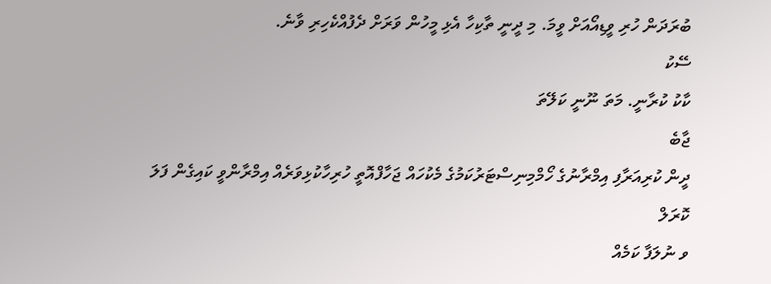ބުރަދަން ހުރި ވީޑިއޯއަށް ވީމަ. މި ދީނީ ތާކިހާ އެޅި މީހުން ވަރަށް ދެފުއްކެހިރި ވާނެ.
ސޭކު
ކާކު ކުރާނީ. މަތަ ނޫނީ ކަލޭތަ
ޖާބެ
ދީން ކުރިއަރާފި އިމްރާނުގެ ހޯމްމިނިސްޓަރުކަމުގެ މެކުހައް ޖަހާފްއޮތީ ހުރިހާކުޅިވަރެއް އިމްރާންވީ ކައިގެން ފަލަ
ކޮރަލް
ވ ނުލަފާ ކަމެއް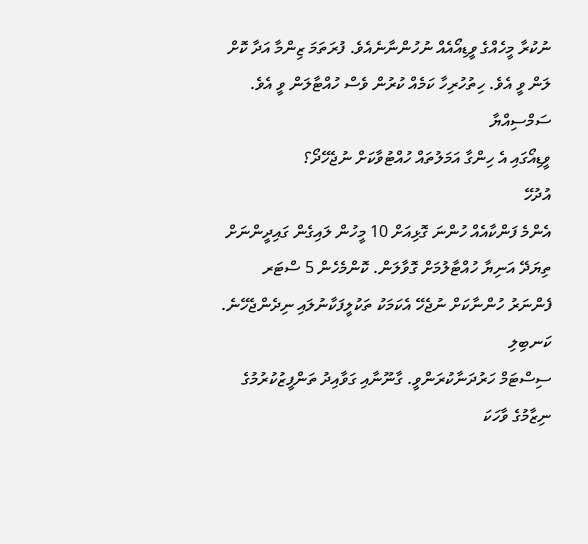ނުކުރާ މީހެއްގެ ވީޑިއޯއެއް ނުހުންނާނެއެވެ. ފުރަތަމަ ޒިންމާ އަދާ ކޮށް ލަން ވީ އެވެ. ހިތުހުރިހާ ކަމެއް ކުރުން ވެސް ހުއްޓާލަން ވީ އެވެ.
ސަމްސިއްޔާ
ވީޑިއޯގައި އެ ހިންގާ އަމަލުތައް ހުއްޓުވާކަށް ނުޖެހޭދޯ؟
އުދުހޭ
އެންމެ ފަންކާއެއް ހުންނަ ގޮޅިއަށް 10 މީހުން ލައިގެން ގައިދީންނަށް ތިޔަދޭ އަނިޔާ ހުއްޓާލުމަށް ގޮވާލަން. ކޮންމެހެން 5 ސްޓަރ ފެންނަރު ހުންނާކަށް ނުޖެހޭ އެކަމަކު ތަކުލީފަކާނުލައި ނިދެންޖެހޭނެ.
ކަނބިލި
ސިސްޓަމް ހަރުދަނާކުރަންވީ. ގާނޫނާއި ގަވާއިދު ތަންފީޒުކުރުމުގެ ނިޒާމުގެ ވާހަކަ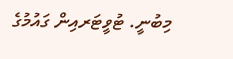މިބުނީ. ޓުވީޓަރއިން ގައުމުގެ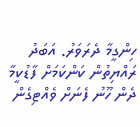ހިންގީމާ ދެރަވަރު. އަބަދު ރައްޔިތުން ކަންކަމަށް ފާޑުކީމާ ދެން ހޫނު ފެނަށް ވެއްޓިގެން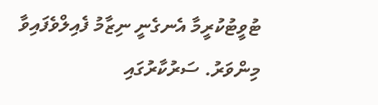ޓުވީޓުކުރީމާ އެނގެނީ ނިޒާމު ފެއިލްވެފައިވާ މިންވަރު. ސަރުކާރުގައި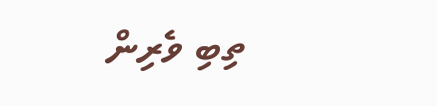ތިބި ވެރިން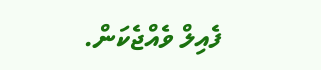ފެއިލް ވެއްޖެކަން.